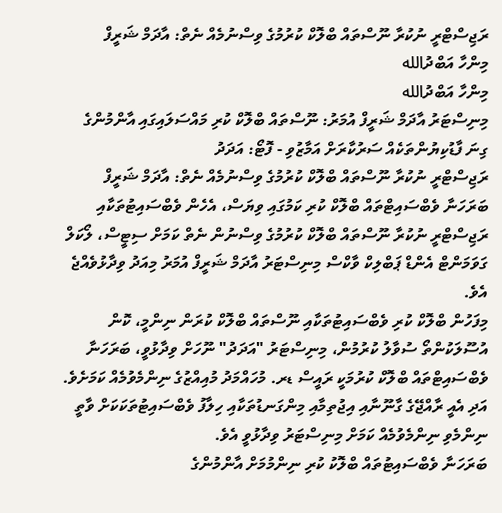ރަޖިސްޓްރީ ނުކުރާ ނޫސްތައް ބްލޮކް ކުރުމުގެ ވިސްނުމެއް ނެތް: އާދަމް ޝަރީފް
މިންހާ އަބްދުالله
މިންހާ އަބްދުالله
މިނިސްޓަރު އާދަމް ޝަރީފް އުމަރު: ނޫސްތައް ބްލޮކް ކުރި މައްސަލައިގައި އާންމުންގެ ގިނަ ފާޑުކިޔުންތަކެއް ސަރުކާރަށް އަމާޒުވި - ފޮޓޯ: އަދަދު
ރަޖިސްޓްރީ ނުކުރާ ނޫސްތައް ބްލޮކް ކުރުމުގެ ވިސްނުމެއް ނެތް: އާދަމް ޝަރީފް
ބަރަހަނާ ވެބްސައިޓްތައް ބްލޮކް ކުރި ކަމުގައި ވިޔަސް، އެހެން ވެބްސައިޓުތަކާއި ރަޖިސްޓްރީ ނުކުރާ ނޫސްތައް ބްލޮކް ކުރުމުގެ ވިސްނުން ނެތް ކަމަށް ސިޓީސް، ލޯކަލް ގަވަމަންޓް އެންޑް ޕަބްލިކް ވާކްސް މިނިސްޓަރު އާދަމް ޝަރީފް އުމަރު މިއަދު ވިދާޅުވެއްޖެ އެވެ.
މިފަހުން ބްލޮކް ކުރި ވެބްސައިޓުތަކާއި ނޫސްތައް ބްލޮކް ކުރަން ނިންމީ، ކޮން އުސޫލަކުންތޯ ސުވާލު ކުރުމުން، މިނިސްޓަރު "އަދަދު" ނޫހަށް ވިދާޅުވީ، ބަރަހަނާ ވެބްސައިޓްތައް ބްލޮކް ކުރުމަކީ ރައީސް ޑރ. މުހައްމަދު މުއިއްޒުގެ ނިންމެވުމެއް ކަމަށެވެ. އަދި އެއީ ރާއްޖޭގެ ގާނޫނާއި އިޖުތިމާއި މިންގަނޑުތަކާއި ހިލާފު ވެބްސައިޓުތަކަކަށް ވާތީ ނިންމެވި ނިންމެވުމެއް ކަމަށް މިނިސްޓަރު ވިދާޅުވީ އެވެ.
ބަރަހަނާ ވެބްސައިޓުތައް ބްލޮކު ކުރި ނިންމުމަށް އާންމުންގެ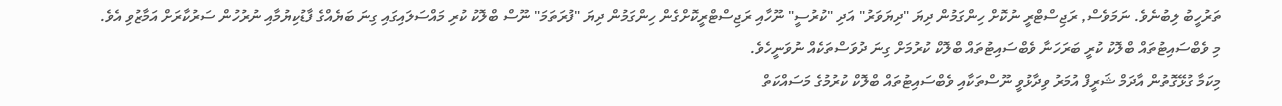ތަރުހީބު ލިބުނެވެ. ނަމަވެސް, ރަޖިސްޓްރީ ނުކޮށް ހިންގަމުން ދިޔަ "ދިޔަވަރު" އަދި "ކުރުސީ" ނޫހާއި ރަޖިސްޓްރީކޮށްގެން ހިންގަމުން ދިޔަ "ފުރަތަމަ" ނޫސް ބްލޮކު ކުރި މައްސަލައިގައި ގިނަ ބަޔެއްގެ ފާޑުކިޔުމާއި ނުރުހުން ސަރުކާރަށް އަމާޒުވި އެވެ. މި ވެބްސައިޓުތައް ބްލޮކު ކުރީ ބަރަހަނާ ވެބްސައިޓުތައް ބްލޮކް ކުރުމަށް ގިނަ ދުވަސްތަކެއް ނުވަނީހެވެ.
މިކަމާ ގުޅޭގޮތުން އާދަމް ޝަރީފް އުމަރު ވިދާޅުވީ ނޫސްތަކާއި ވެބްސައިޓުތައް ބްލޮކް ކުރުމުގެ މަސައްކަތް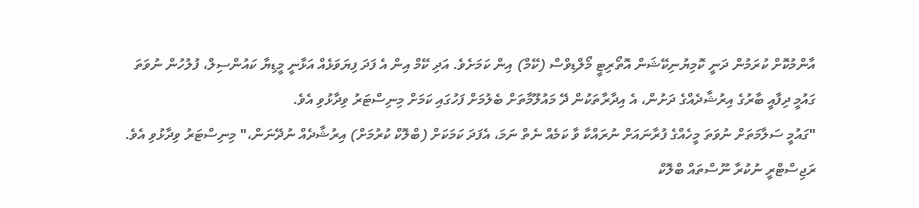އާންމުކޮށް ކުރަމުން ދަނީ ކޮމިޔުނިކޭޝަން އޮތޯރިޓީ މޯލްޑިވްސް (ކޭމް) އިން ކަމަށެވެ. އަދި ކޭމް އިން އެ ފަދަ ފިޔަވަޅެއް އަޅާނީ މީޑިޔާ ކައުންސިލް، ފުލުހުން ނުވަތަ ގައުމީ ދިފާއީ ބާރުގެ އިރުޝާދެއްގެ ދަށުން، އެ އިދާރާތަކުން ދޭ މައުލޫމާތަށް ބެލުމަށް ފަހުގައި ކަމަށް މިނިސްޓަރު ވިދާޅުވި އެވެ.
"ގައުމީ ސަލާމަތަށް ނުވަތަ މީހެއްގެ ފުރާނައަށް ނުރައްކާ ވާ ކަމެއް ނެތް ނަމަ، އެފަދަ ކަމަކަށް (ބްލޮކް ކުރުމަށް) އިރުޝާދެއް ނުދޭނަން،" މިނިސްޓަރު ވިދާޅުވި އެވެ.
ރަޖިސްޓްރީ ނުކުރާ ނޫސްތައް ބްލޮކް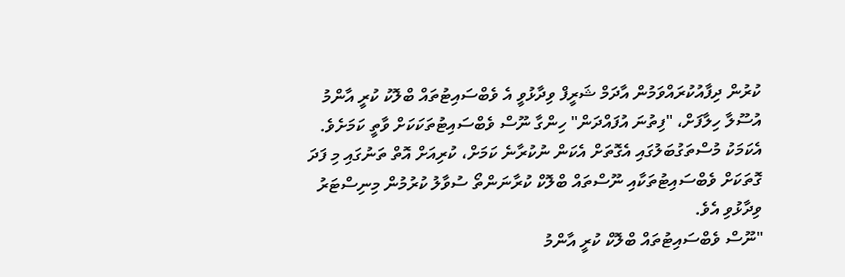ކުރުން ދިފާއުކުރައްވަމުން އާދަމް ޝަރީފް ވިދާޅުވީ އެ ވެބްސައިޓުތައް ބްލޮކު ކުރީ އާންމު އުސޫލާ ހިލާފަށް، "ފިތުނަ އުފައްދަން" ހިންގާ ނޫސް ވެބްސައިޓުތަކަކަށް ވާތީ ކަމަށެވެ. އެކަމަކު މުސްތަގުބަލުގައި އެގޮތަށް އެކަން ނުކުރާނެ ކަމަށް، ކުރިއަށް އޮތް ތަނުގައި މި ފަދަ ގޮތަކަށް ވެބްސައިޓުތަކާއި ނޫސްތައް ބްލޮކް ކުރާނަންތޯ ސުވާލު ކުރުމުން މިނިސްޓަރު ވިދާޅުވި އެވެ.
"ނޫސް ވެބްސައިޓުތައް ބްލޮކް ކުރީ އާންމު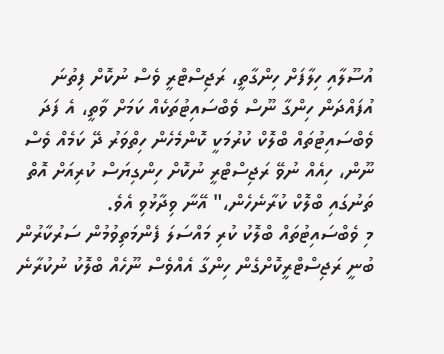އުސޫލާއި ހިލާފަށް ހިންގާތީ، ރަޖިސްޓްރީ ވެސް ނުކޮށް ފިތުނަ އުފައްދަން ހިންގާ ނޫސް ވެބްސައިޓުތަކެއް ކަމަށް ވާތީ، އެ ފަދަ ވެބްސައިޓުތައް ބްލޮކް ކުރުމަކީ ކޮންމެހެން ހިތްވަރު ދޭ ކަމެއް ވެސް ނޫން، ހިއެއް ނުވޭ ރަޖިސްޓްރީ ނުކޮށް ހިންގިޔަސް ކުރިއަށް އޮތް ތަނުގައި ބްލޮކް ކުރާނެހެން،" އޭނާ ވިދާޅުވި އެވެ.
މި ވެބްސައިޓުތައް ބްލޮކު ކުރި މައްސަލަ ފެންމަތިވުމުން ސަރުކާރުން ބުނީ ރަޖިސްޓްރީކޮށްގެން ހިންގާ އެއްވެސް ނޫހެއް ބްލޮކު ނުކުރާނެ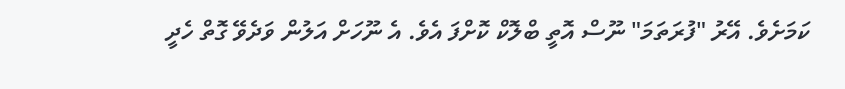ކަމަށެވެ. އޭރު "ފުރަތަމަ" ނޫސް އޮތީ ބްލޮކް ކޮށްފަ އެވެ. އެ ނޫހަށް އަލުން ވަދެވޭ ގޮތް ހެދީ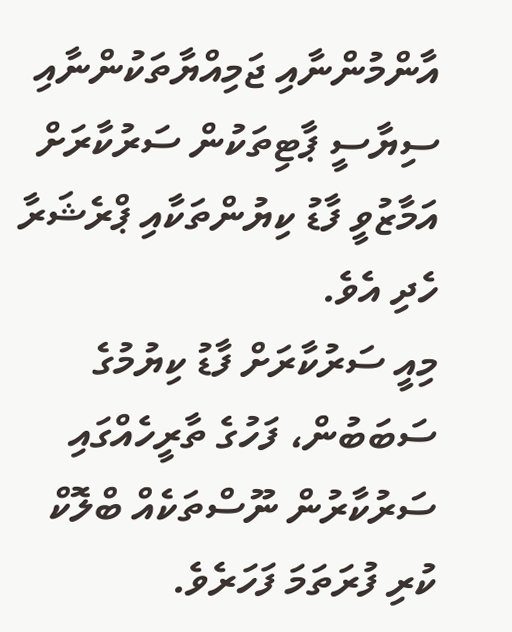އާންމުންނާއި ޖަމިއްޔާތަކުންނާއި ސިޔާސީ ޕާޓިތަކުން ސަރުކާރަށް އަމާޒުވީ ފާޑު ކިޔުންތަކާއި ޕްރެޝަރާ ހެދި އެވެ.
މިއީ ސަރުކާރަށް ފާޑު ކިޔުމުގެ ސަބަބުން، ފަހުގެ ތާރީހެއްގައި ސަރުކާރުން ނޫސްތަކެއް ބްލޮކް ކުރި ފުރަތަމަ ފަހަރެވެ.